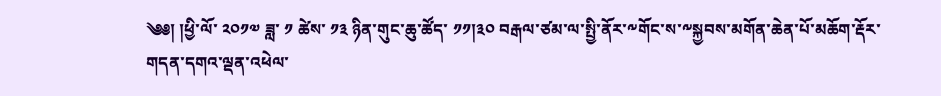༄༅། །ཕྱི་ལོ་ ༢༠༡༧ ཟླ་ ༡ ཚེས་ ༡༣ ཉིན་གུང་ཆུ་ཚོད་ ༡༡།༣༠ བརྒལ་ཙམ་ལ་སྤྱི་ནོར་༸གོང་ས་༸སྐྱབས་མགོན་ཆེན་པོ་མཆོག་རྡོར་གདན་དགའ་ལྡན་འཕེལ་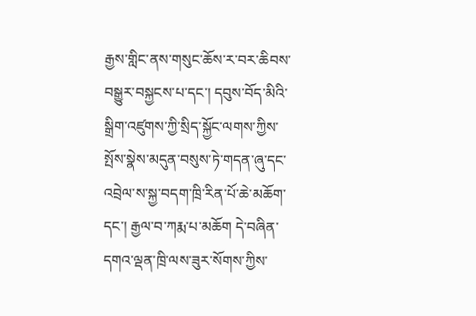རྒྱས་གླིང་ནས་གསུང་ཆོས་ར་བར་ཆིབས་བསྒྱུར་བསྐྱངས་པ་དང་། དབུས་བོད་མིའི་སྒྲིག་འཛུགས་ཀྱི་སྲིད་སྐྱོང་ལགས་ཀྱིས་སྤོས་སྣེས་མདུན་བསུས་ཏེ་གདན་ཞུ་དང་འབྲེལ་ས་སྐྱ་བདག་ཁྲི་རིན་པོ་ཆེ་མཆོག་དང་། རྒྱལ་བ་ཀརྨ་པ་མཆོག དེ་བཞིན་དགའ་ལྡན་ཁྲི་ལས་ཟུར་སོགས་ཀྱིས་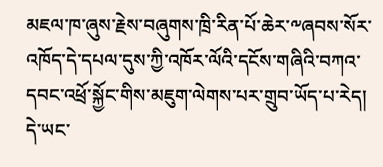མཇལ་ཁ་ཞུས་རྗེས་བཞུགས་ཁྲི་རིན་པོ་ཆེར་༸ཞབས་སོར་འཁོད་དེ་དཔལ་དུས་ཀྱི་འཁོར་ལོའི་དངོས་གཞིའི་བཀའ་དབང་འཕྲོ་སྐྱོང་གིས་མཇུག་ལེགས་པར་གྲུབ་ཡོད་པ་རེད།
དེ་ཡང་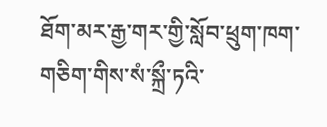ཐོག་མར་རྒྱ་གར་གྱི་སློབ་ཕྲུག་ཁག་གཅིག་གིས་སཾ་སྐྲྀ་ཏའི་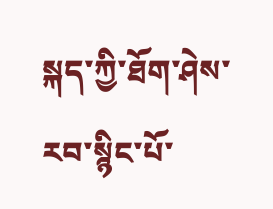སྐད་ཀྱི་ཐོག་ཤེས་རབ་སྙིང་པོ་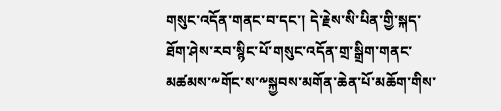གསུང་འདོན་གནང་བ་དང་། དེ་རྗེས་སི་པིན་གྱི་སྐད་ཐོག་ཤེས་རབ་སྙིང་པོ་གསུང་འདོན་གྲ་སྒྲིག་གནང་མཚམས་༸གོང་ས་༸སྐྱབས་མགོན་ཆེན་པོ་མཆོག་གིས་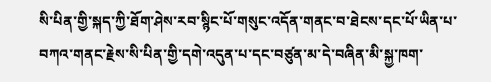སི་པིན་གྱི་སྐད་ཀྱི་ཐོག་ཤེས་རབ་སྙིང་པོ་གསུང་འདོན་གནང་བ་ཐེངས་དང་པོ་ཡིན་པ་བཀའ་གནང་རྗེས་སི་པིན་གྱི་དགེ་འདུན་པ་དང་བཙུན་མ་དེ་བཞིན་མི་སྐྱ་ཁག་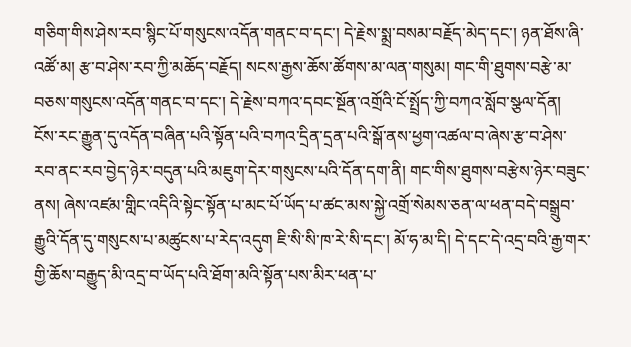གཅིག་གིས་ཤེས་རབ་སྙིང་པོ་གསུངས་འདོན་གནང་བ་དང་། དེ་རྗེས་སྨྲ་བསམ་བརྗོད་མེད་དང་། ཉན་ཐོས་ཞི་འཚོ་མ། རྩ་བ་ཤེས་རབ་ཀྱི་མཆོད་བརྗོད། སངས་རྒྱས་ཆོས་ཚོགས་མ་ལན་གསུམ། གང་གི་ཐུགས་བརྩེ་མ་བཅས་གསུངས་འདོན་གནང་བ་དང་། དེ་རྗེས་བཀའ་དབང་སྔོན་འགྲོའི་ངོ་སྤྲོད་ཀྱི་བཀའ་སློབ་སྩལ་དོན།
ངོས་རང་རྒྱུན་དུ་འདོན་བཞིན་པའི་སྟོན་པའི་བཀའ་དྲིན་དྲན་པའི་སྒོ་ནས་ཕྱག་འཚལ་བ་ཞེས་རྩ་བ་ཤེས་རབ་ནང་རབ་བྱེད་ཉེར་བདུན་པའི་མཇུག་དེར་གསུངས་པའི་དོན་དག་ནི། གང་གིས་ཐུགས་བརྩེས་ཉེར་བཟུང་ནས། ཞེས་འཛམ་གླིང་འདིའི་སྟེང་སྟོན་པ་མང་པོ་ཡོད་པ་ཚང་མས་སྐྱེ་འགྲོ་སེམས་ཅན་ལ་ཕན་བདེ་བསྒྲུབ་རྒྱུའི་དོན་དུ་གསུངས་པ་མཚུངས་པ་རེད་འདུག ཇི་སི་སི་ཁ་རེ་སི་དང་། མོ་ཧ་མ་དི། དེ་དང་དེ་འདྲ་བའི་རྒྱ་གར་གྱི་ཆོས་བརྒྱུད་མི་འདྲ་བ་ཡོད་པའི་ཐོག་མའི་སྟོན་པས་མིར་ཕན་པ་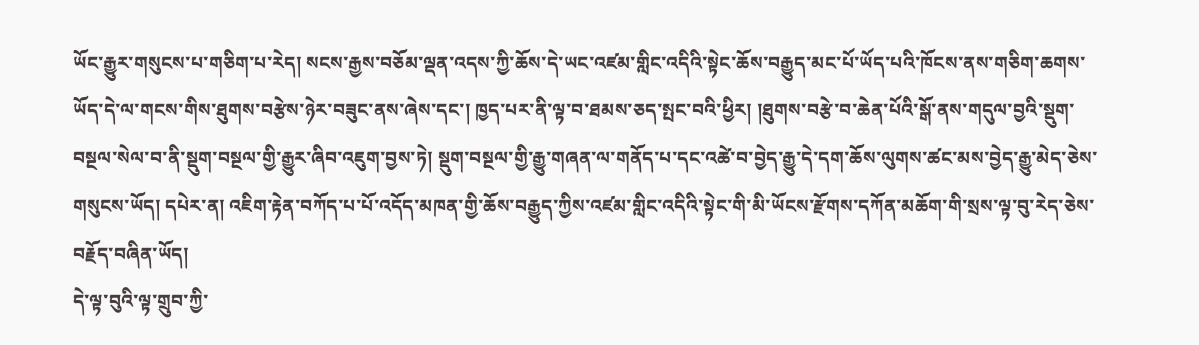ཡོང་རྒྱུར་གསུངས་པ་གཅིག་པ་རེད། སངས་རྒྱས་བཅོམ་ལྡན་འདས་ཀྱི་ཆོས་དེ་ཡང་འཛམ་གླིང་འདིའི་སྟེང་ཆོས་བརྒྱུད་མང་པོ་ཡོད་པའི་ཁོངས་ནས་གཅིག་ཆགས་ཡོད་དེ་ལ་གངས་གིས་ཐུགས་བརྩེས་ཉེར་བཟུང་ནས་ཞེས་དང་། ཁྱད་པར་ནི་ལྟ་བ་ཐམས་ཅད་སྤང་བའི་ཕྱིར། །ཐུགས་བརྩེ་བ་ཆེན་པོའི་སྒོ་ནས་གདུལ་བྱའི་སྡུག་བསྔལ་སེལ་བ་ནི་སྡུག་བསྔལ་གྱི་རྒྱུར་ཞིབ་འཇུག་བྱས་ཏེ། སྡུག་བསྔལ་གྱི་རྒྱུ་གཞན་ལ་གནོད་པ་དང་འཚེ་བ་བྱེད་རྒྱུ་དེ་དག་ཆོས་ལུགས་ཚང་མས་བྱེད་རྒྱུ་མེད་ཅེས་གསུངས་ཡོད། དཔེར་ན། འཇིག་རྟེན་བཀོད་པ་པོ་འདོད་མཁན་གྱི་ཆོས་བརྒྱུད་ཀྱིས་འཛམ་གླིང་འདིའི་སྟེང་གི་མི་ཡོངས་རྫོགས་དཀོན་མཆོག་གི་སྲས་ལྟ་བུ་རེད་ཅེས་བརྗོད་བཞིན་ཡོད།
དེ་ལྟ་བུའི་ལྟ་གྲུབ་ཀྱི་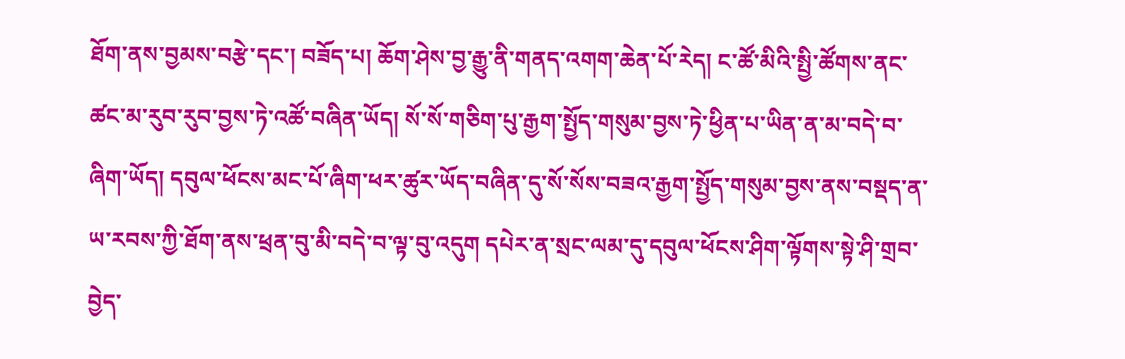ཐོག་ནས་བྱམས་བརྩེ་དང་། བཟོད་པ། ཆོག་ཤེས་བྱ་རྒྱུ་ནི་གནད་འགག་ཆེན་པོ་རེད། ང་ཚོ་མིའི་སྤྱི་ཚོགས་ནང་ཚང་མ་རུབ་རུབ་བྱས་ཏེ་འཚོ་བཞིན་ཡོད། སོ་སོ་གཅིག་པུ་རྒྱག་སྤྱོད་གསུམ་བྱས་ཏེ་ཕྱིན་པ་ཡིན་ན་མ་བདེ་བ་ཞིག་ཡོད། དབུལ་ཕོངས་མང་པོ་ཞིག་ཕར་ཚུར་ཡོད་བཞིན་དུ་སོ་སོས་བཟའ་རྒྱག་སྤྱོད་གསུམ་བྱས་ནས་བསྡད་ན་ཡ་རབས་ཀྱི་ཐོག་ནས་ཕྲན་བུ་མི་བདེ་བ་ལྟ་བུ་འདུག དཔེར་ན་སྲང་ལམ་དུ་དབུལ་ཕོངས་ཤིག་ལྟོགས་སྟེ་ཤི་གྲབ་བྱེད་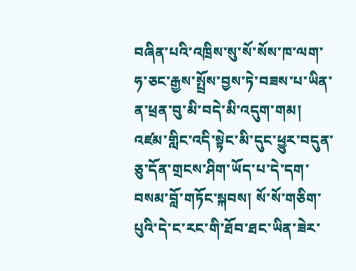བཞིན་པའི་འཁྲིས་སུ་སོ་སོས་ཁ་ལག་ཧ་ཅང་རྒྱས་སྤྲོས་བྱས་ཏེ་བཟས་པ་ཡིན་ན་ཕྲན་བུ་མི་བདེ་མི་འདུག་གམ། འཛམ་གླིང་འདི་སྟེང་མི་དུང་ཕྱུར་བདུན་ཅུ་དོན་གྲངས་ཤིག་ཡོད་པ་དེ་དག་བསམ་བློ་གཏོང་སྐབས། སོ་སོ་གཅིག་པུའི་དེ་ང་རང་གི་ཐོབ་ཐང་ཡིན་ཟེར་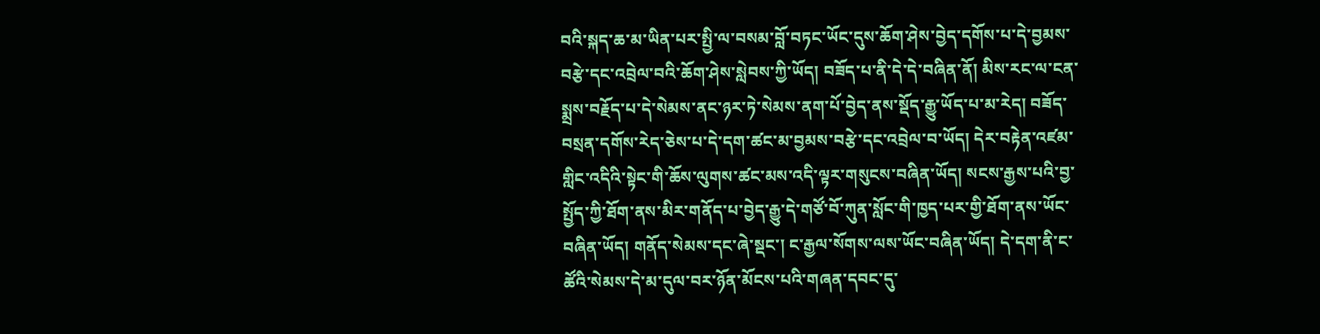བའི་སྐད་ཆ་མ་ཡིན་པར་སྤྱི་ལ་བསམ་བློ་བཏང་ཡོང་དུས་ཆོག་ཤེས་བྱེད་དགོས་པ་དེ་བྱམས་བརྩེ་དང་འབྲེལ་བའི་ཆོག་ཤེས་སླེབས་ཀྱི་ཡོད། བཟོད་པ་ནི་དེ་དེ་བཞིན་ནོ། མིས་རང་ལ་ངན་སྨྲས་བརྗོད་པ་དེ་སེམས་ནང་ཉར་ཏེ་སེམས་ནག་པོ་བྱེད་ནས་སྡོད་རྒྱུ་ཡོད་པ་མ་རེད། བཟོད་བསྲན་དགོས་རེད་ཅེས་པ་དེ་དག་ཚང་མ་བྱམས་བརྩེ་དང་འབྲེལ་བ་ཡོད། དེར་བརྟེན་འཛམ་གླིང་འདིའི་སྟེང་གི་ཆོས་ལུགས་ཚང་མས་འདི་ལྟར་གསུངས་བཞིན་ཡོད། སངས་རྒྱས་པའི་བྱ་སྤྱོད་ཀྱི་ཐོག་ནས་མིར་གནོད་པ་བྱེད་རྒྱུ་དེ་གཙོ་བོ་ཀུན་སློང་གི་ཁྱད་པར་གྱི་ཐོག་ནས་ཡོང་བཞིན་ཡོད། གནོད་སེམས་དང་ཞེ་སྡང་། ང་རྒྱལ་སོགས་ལས་ཡོང་བཞིན་ཡོད། དེ་དག་ནི་ང་ཚོའི་སེམས་དེ་མ་དུལ་བར་ཉོན་མོངས་པའི་གཞན་དབང་དུ་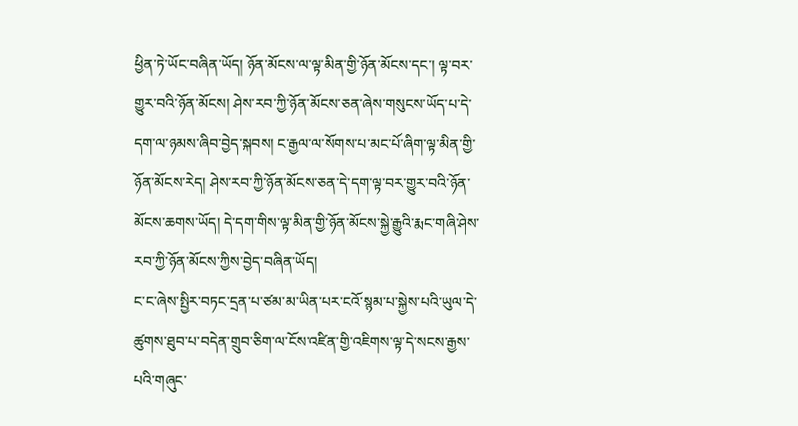ཕྱིན་ཏེ་ཡོང་བཞིན་ཡོད། ཉོན་མོངས་ལ་ལྟ་མིན་གྱི་ཉོན་མོངས་དང་། ལྟ་བར་གྱུར་བའི་ཉོན་མོངས། ཤེས་རབ་ཀྱི་ཉོན་མོངས་ཅན་ཞེས་གསུངས་ཡོད་པ་དེ་དག་ལ་ཉམས་ཞིབ་བྱེད་སྐབས། ང་རྒྱལ་ལ་སོགས་པ་མང་པོ་ཞིག་ལྟ་མིན་གྱི་ཉོན་མོངས་རེད། ཤེས་རབ་ཀྱི་ཉོན་མོངས་ཅན་དེ་དག་ལྟ་བར་གྱུར་བའི་ཉོན་མོངས་ཆགས་ཡོད། དེ་དག་གིས་ལྟ་མིན་གྱི་ཉོན་མོངས་སྐྱེ་རྒྱུའི་རྨང་གཞི་ཤེས་རབ་ཀྱི་ཉོན་མོངས་ཀྱིས་བྱེད་བཞིན་ཡོད།
ང་ང་ཞེས་སྤྱིར་བཏང་དྲན་པ་ཙམ་མ་ཡིན་པར་ངའོ་སྙམ་པ་སྐྱེས་པའི་ཡུལ་དེ་ཚུགས་ཐུབ་པ་བདེན་གྲུབ་ཅིག་ལ་ངོས་འཛིན་གྱི་འཇིགས་ལྟ་དེ་སངས་རྒྱས་པའི་གཞུང་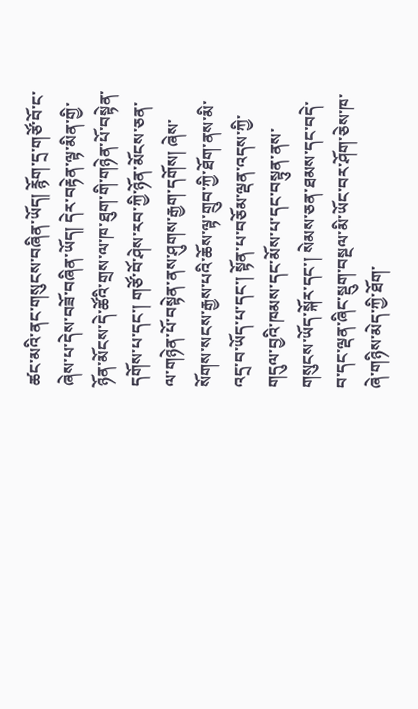ཚང་མའི་ནང་གསུངས་བཞིན་ཡོད། རྙོག་དྲ་གཙོ་བོ་ང་ཞེས་པ་དེས་བཟོ་བཞིན་ཡོད། དེར་བརྟེན་ལྟ་མིན་གྱི་ཉོན་མོངས་དེ་ཚོའི་གྲས་ལ་ཁ་ཐུག་གི་གཉེན་པོ་བསྟེན་དགོས་པ་དང་། གཙོ་བོ་ཤེས་རབ་ཀྱི་ཉོན་མོངས་ཅན་ལ་གཉེན་པོ་བསྟེན་ནས་ཤུགས་རྒྱག་དགོས། ཞེས་སོགས་སངས་རྒྱས་པའི་ཆོས་ལྟ་གྲུབ་ཀྱི་ཐོག་ནས་མི་འདྲ་བ་ཡོད་པ་དང་། སྟོན་པ་བཅོམ་ལྡན་འདས་ཀྱི་གདུལ་བྱའི་ཁམས་དང་མོས་པ་དང་བསྟུན་ནས་གསུངས་ཡོད་སྐོར་དང་། སེམས་ཅན་ཐམས་དང་བདེ་བ་དང་ལྡན་ཞིང་སྡུག་བསྔལ་མི་ཡོང་བར་ཤོག་ཅེས་ཁ་ཞེ་གཉིས་མེད་ཀྱི་ཐོག་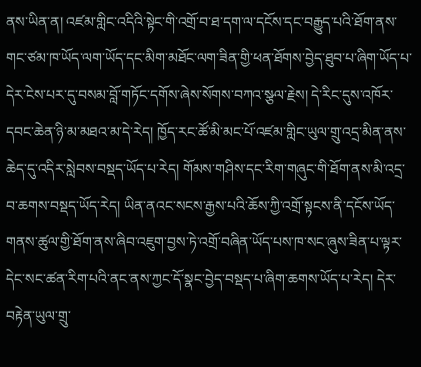ནས་ཡིན་ན། འཛམ་གླིང་འདིའི་སྟེང་གི་འགྲོ་བ་ཐ་དག་ལ་དངོས་དང་བརྒྱུད་པའི་ཐོག་ནས་གང་ཙམ་ཁ་ཡོད་ལག་ཡོད་དང་མིག་མཐོང་ལག་ཟིན་གྱི་ཕན་ཐོགས་བྱེད་ཐུབ་པ་ཞིག་ཡོད་པ་དེར་ངེས་པར་དུ་བསམ་བློ་གཏོང་དགོས་ཞེས་སོགས་བཀའ་སྩལ་རྗེས། དེ་རིང་དུས་འཁོར་དབང་ཆེན་ཉི་མ་མཐའ་མ་དེ་རེད། ཁྱོད་རང་ཚོ་མི་མང་པོ་འཛམ་གླིང་ཡུལ་གྲུ་འདྲ་མིན་ནས་ཆེད་དུ་འདིར་སླེབས་བསྡད་ཡོད་པ་རེད། གོམས་གཤིས་དང་རིག་གཞུང་གི་ཐོག་ནས་མི་འདྲ་བ་ཆགས་བསྡད་ཡོད་རེད། ཡིན་ནའང་སངས་རྒྱས་པའི་ཆོས་ཀྱི་འགྲོ་སྟངས་ནི་དངོས་ཡོད་གནས་ཚུལ་གྱི་ཐོག་ནས་ཞིབ་འཇུག་བྱས་ཏེ་འགྲོ་བཞིན་ཡོད་པས་ཁ་སང་ཞུས་ཟིན་པ་ལྟར་དེང་སང་ཚན་རིག་པའི་ནང་ནས་ཀྱང་དོ་སྣང་བྱེད་བསྡད་པ་ཞིག་ཆགས་ཡོད་པ་རེད། དེར་བརྟེན་ཡུལ་གྲུ་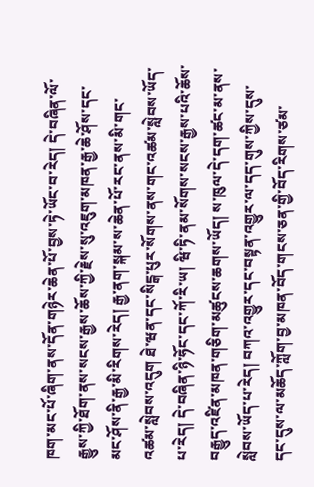ཁག་མང་པོ་ཞིག་ནས་དོན་གཉེར་ཆེན་པོ་བྱས་ཏེ་ཡོང་བ་རེད། དེ་བཞིན་ལོ་རྒྱུས་ཀྱི་ཐོག་ནས་སངས་རྒྱས་ཆོས་ཀྱི་རྗེས་སུ་འཇུག་མཁན་རྒྱ་ཆེ་ཤོས་དང་མང་ཤོས་ནི་རྒྱ་མི་རིགས་རེད། རྒྱ་ནག་སྐམ་ས་ཆེན་པོ་རང་ནས་མི་གང་འཚམ་སླེབས་འདུག ཐེ་ཝན་དང་སིངྒ་པུར་སོགས་ནས་གང་འཚམ་སླེབས་ཡོད་པ་རེད། དེ་བཞིན་ཉི་ཧོང་དང་ཀོ་རི་ཡ། ཝི་ཏི་ནམ་སོགས་སངས་རྒྱས་པའི་ཆོས་བརྒྱུད་འཛིན་མཁན་གཅིག་མཚུངས་ཆགས་ཡོད། ས་ཁུལ་དེ་དག་ཚང་མ་ནས་སླེབས་ཡོད་པ་རེད། བཀའ་འགྱུར་དང་བསྟན་འགྱུར་ལ་དད་གུས་ཀྱིས་དུས་དང་དུས་ལ་མཆོད་ཀློག་བྱ་མཁན་བོད་གངས་ཅན་གྱི་བོད་རིགས་ཙམ་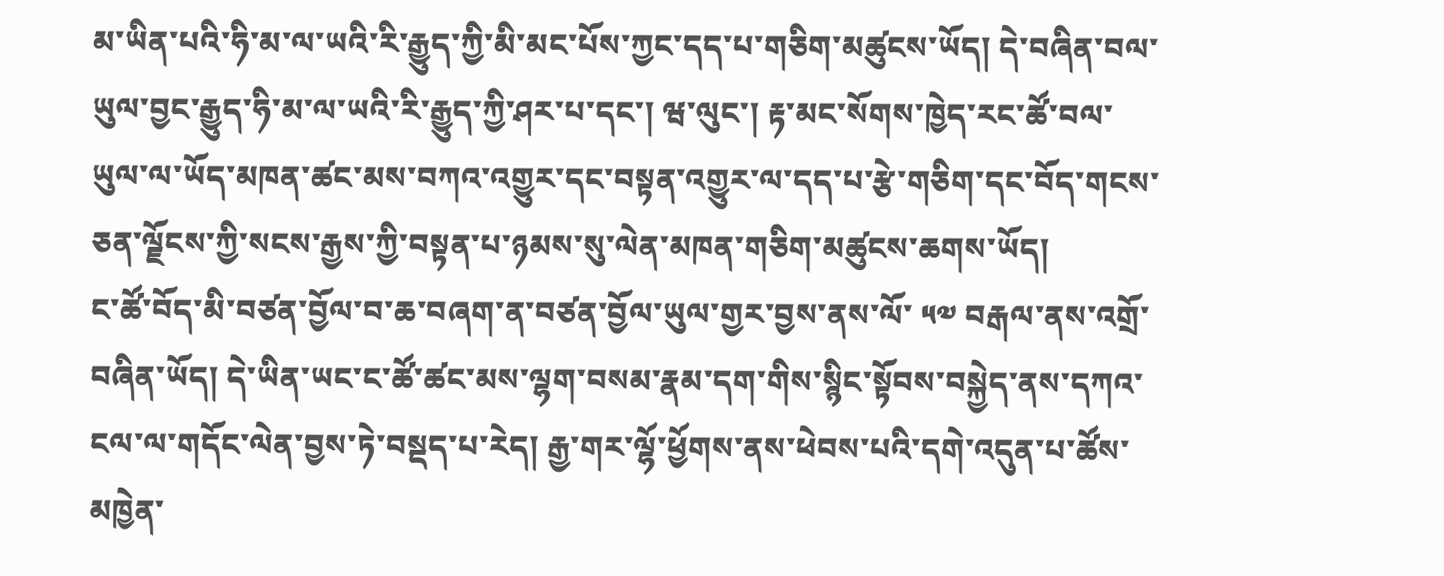མ་ཡིན་པའི་ཧི་མ་ལ་ཡའི་རི་རྒྱུད་ཀྱི་མི་མང་པོས་ཀྱང་དད་པ་གཅིག་མཚུངས་ཡོད། དེ་བཞིན་བལ་ཡུལ་བྱང་རྒྱུད་ཧི་མ་ལ་ཡའི་རི་རྒྱུད་ཀྱི་ཤར་པ་དང་། ཝ་ལུང་། རྟ་མང་སོགས་ཁྱེད་རང་ཚོ་བལ་ཡུལ་ལ་ཡོད་མཁན་ཚང་མས་བཀའ་འགྱུར་དང་བསྟན་འགྱུར་ལ་དད་པ་རྩེ་གཅིག་དང་བོད་གངས་ཅན་ལྗོངས་ཀྱི་སངས་རྒྱས་ཀྱི་བསྟན་པ་ཉམས་སུ་ལེན་མཁན་གཅིག་མཚུངས་ཆགས་ཡོད།
ང་ཚོ་བོད་མི་བཙན་བྱོལ་བ་ཆ་བཞག་ན་བཙན་བྱོལ་ཡུལ་གྱར་བྱས་ནས་ལོ་ ༥༧ བརྒལ་ནས་འགྲོ་བཞིན་ཡོད། དེ་ཡིན་ཡང་ང་ཚོ་ཚང་མས་ལྷག་བསམ་རྣམ་དག་གིས་སྙིང་སྟོབས་བསྐྱེད་ནས་དཀའ་ངལ་ལ་གདོང་ལེན་བྱས་ཏེ་བསྡད་པ་རེད། རྒྱ་གར་ལྷོ་ཕྱོགས་ནས་ཕེབས་པའི་དགེ་འདུན་པ་ཚོས་མཁྱེན་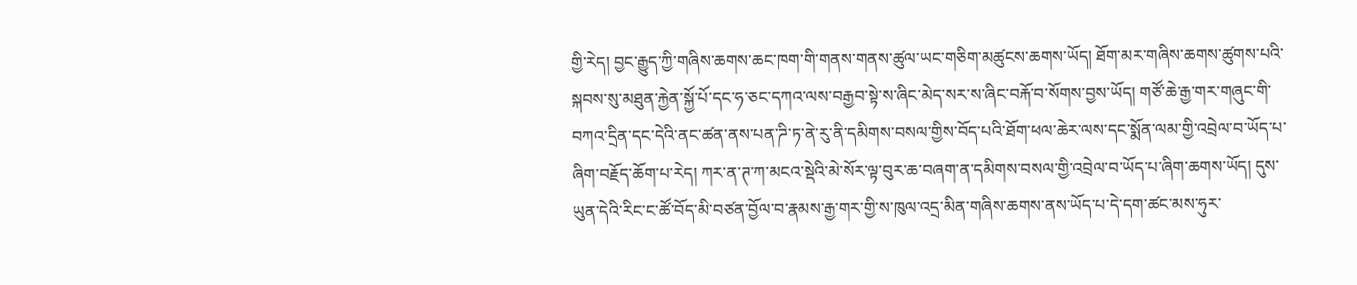གྱི་རེད། བྱང་རྒྱུད་ཀྱི་གཞིས་ཆགས་ཆང་ཁག་གི་གནས་གནས་ཚུལ་ཡང་གཅིག་མཚུངས་ཆགས་ཡོད། ཐོག་མར་གཞིས་ཆགས་ཚུགས་པའི་སྐབས་སུ་མཐུན་རྐྱེན་སྐྱོ་པོ་དང་ཧ་ཅང་དཀའ་ལས་བརྒྱབ་སྟེ་ས་ཞིང་མེད་སར་ས་ཞིང་བརྐོ་བ་སོགས་བྱས་ཡོད། གཙོ་ཆེ་རྒྱ་གར་གཞུང་གི་བཀའ་དྲིན་དང་དེའི་ནང་ཚན་ནས་པན་ཌི་ཏ་ནེ་རུ་ནི་དམིགས་བསལ་གྱིས་བོད་པའི་ཐོག་ཕལ་ཆེར་ལས་དང་སྨོན་ལམ་གྱི་འབྲེལ་བ་ཡོད་པ་ཞིག་བརྗོད་ཆོག་པ་རེད། ཀར་ན་ཊ་ཀ་མངའ་སྡེའི་མེ་སོར་ལྟ་བུར་ཆ་བཞག་ན་དམིགས་བསལ་གྱི་འབྲེལ་བ་ཡོད་པ་ཞིག་ཆགས་ཡོད། དུས་ཡུན་དེའི་རིང་ང་ཚོ་བོད་མི་བཙན་བྱོལ་བ་རྣམས་རྒྱ་གར་གྱི་ས་ཁུལ་འདྲ་མིན་གཞིས་ཆགས་ནས་ཡོད་པ་དེ་དག་ཚང་མས་ཧུར་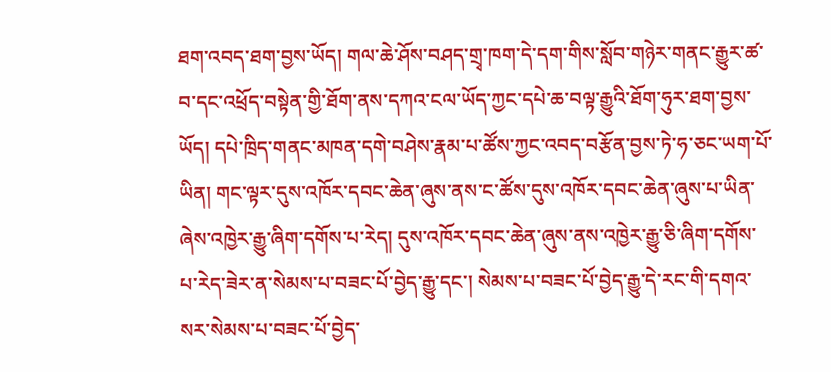ཐག་འབད་ཐག་བྱས་ཡོད། གལ་ཆེ་ཤོས་བཤད་གྲྭ་ཁག་དེ་དག་གིས་སློབ་གཉེར་གནང་རྒྱུར་ཚ་བ་དང་འཕྲོད་བསྟེན་གྱི་ཐོག་ནས་དཀའ་ངལ་ཡོད་ཀྱང་དཔེ་ཆ་བལྟ་རྒྱུའི་ཐོག་ཧུར་ཐག་བྱས་ཡོད། དཔེ་ཁྲིད་གནང་མཁན་དགེ་བཤེས་རྣམ་པ་ཚོས་ཀྱང་འབད་བརྩོན་བྱས་ཏེ་ཧ་ཅང་ཡག་པོ་ཡིན། གང་ལྟར་དུས་འཁོར་དབང་ཆེན་ཞུས་ནས་ང་ཚོས་དུས་འཁོར་དབང་ཆེན་ཞུས་པ་ཡིན་ཞེས་འཁྱེར་རྒྱུ་ཞིག་དགོས་པ་རེད། དུས་འཁོར་དབང་ཆེན་ཞུས་ནས་འཁྱེར་རྒྱུ་ཅི་ཞིག་དགོས་པ་རེད་ཟེར་ན་སེམས་པ་བཟང་པོ་བྱེད་རྒྱུ་དང་། སེམས་པ་བཟང་པོ་བྱེད་རྒྱུ་དེ་རང་གི་དགའ་སར་སེམས་པ་བཟང་པོ་བྱེད་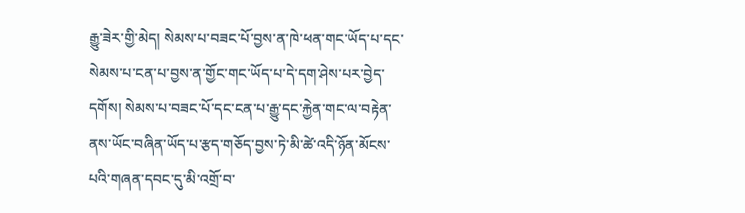རྒྱུ་ཟེར་གྱི་མེད། སེམས་པ་བཟང་པོ་བྱས་ན་ཁེ་ཕན་གང་ཡོད་པ་དང་སེམས་པ་ངན་པ་བྱས་ན་གྱོང་གང་ཡོད་པ་དེ་དག་ཤེས་པར་བྱེད་དགོས། སེམས་པ་བཟང་པོ་དང་ངན་པ་རྒྱུ་དང་རྐྱེན་གང་ལ་བརྟེན་ནས་ཡོང་བཞིན་ཡོད་པ་རྩད་གཅོད་བྱས་ཏེ་མི་ཚེ་འདི་ཉོན་མོངས་པའི་གཞན་དབང་དུ་མི་འགྲོ་བ་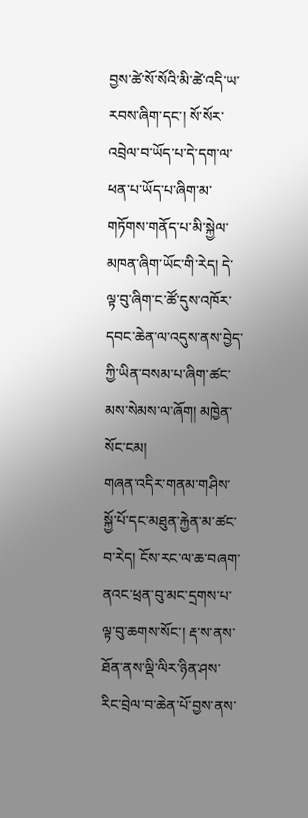བྱས་ཚེ་སོ་སོའི་མི་ཚེ་འདི་ཡ་རབས་ཞིག་དང་། སོ་སོར་འབྲེལ་བ་ཡོད་པ་དེ་དག་ལ་ཕན་པ་ཡོད་པ་ཞིག་མ་གཏོགས་གནོད་པ་མི་སྐྱེལ་མཁན་ཞིག་ཡོང་གི་རེད། དེ་ལྟ་བུ་ཞིག་ང་ཚོ་དུས་འཁོར་དབང་ཆེན་ལ་འདུས་ནས་བྱེད་ཀྱི་ཡིན་བསམ་པ་ཞིག་ཚང་མས་སེམས་ལ་ཞོག། མཁྱེན་སོང་ངམ།
གཞན་འདིར་གནམ་གཤིས་སྐྱོ་པོ་དང་མཐུན་རྐྱེན་མ་ཚང་བ་རེད། ངོས་རང་ལ་ཆ་བཞག་ནའང་ཕྲན་བུ་མང་དྲགས་པ་ལྟ་བུ་ཆགས་སོང་། རྡ་ས་ནས་ཐོན་ནས་ལྡི་ལིར་ཉིན་ཤས་རིང་བྲེལ་བ་ཆེན་པོ་བྱས་ནས་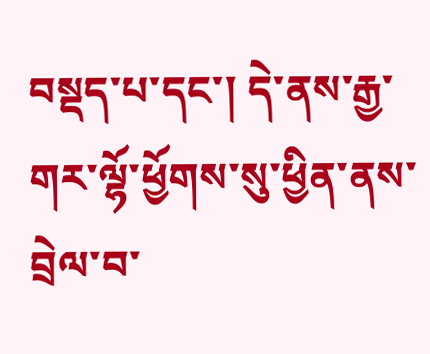བསྡད་པ་དང་། དེ་ནས་རྒྱ་གར་ལྷོ་ཕྱོགས་སུ་ཕྱིན་ནས་བྲེལ་བ་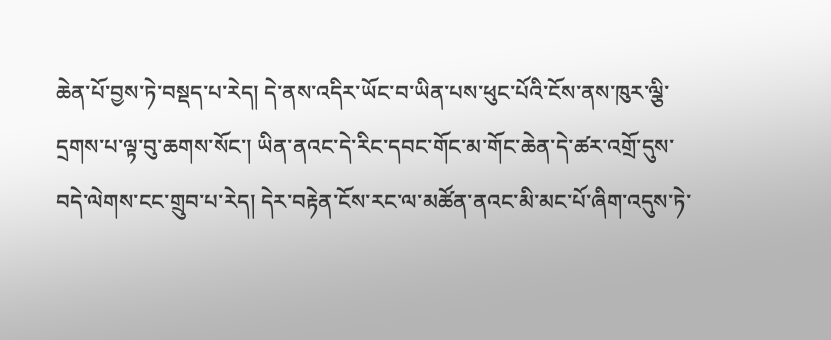ཆེན་པོ་བྱས་ཏེ་བསྡད་པ་རེད། དེ་ནས་འདིར་ཡོང་བ་ཡིན་པས་ཕུང་པོའི་ངོས་ནས་ཁུར་ལྕི་དྲགས་པ་ལྟ་བུ་ཆགས་སོང་། ཡིན་ནའང་དེ་རིང་དབང་གོང་མ་གོང་ཆེན་དེ་ཚར་འགྲོ་དུས་བདེ་ལེགས་ངང་གྲུབ་པ་རེད། དེར་བརྟེན་ངོས་རང་ལ་མཚོན་ནའང་མི་མང་པོ་ཞིག་འདུས་ཏེ་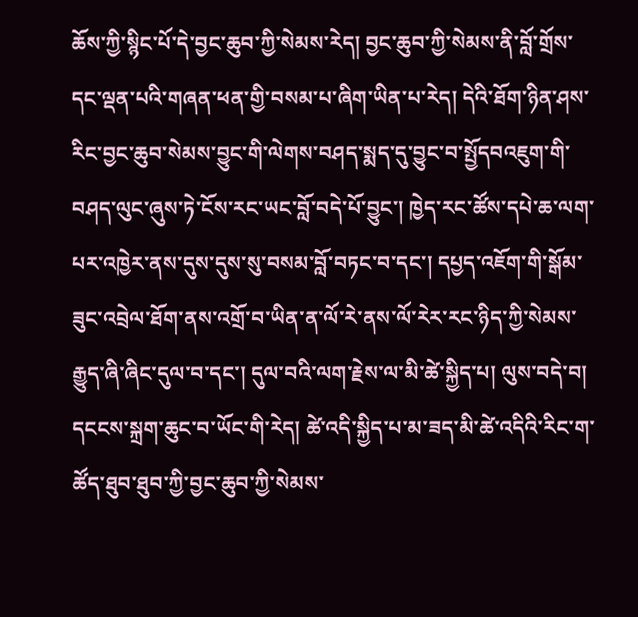ཆོས་ཀྱི་སྙིང་པོ་དེ་བྱང་ཆུབ་ཀྱི་སེམས་རེད། བྱང་ཆུབ་ཀྱི་སེམས་ནི་བློ་གྲོས་དང་ལྡན་པའི་གཞན་ཕན་གྱི་བསམ་པ་ཞིག་ཡིན་པ་རེད། དེའི་ཐོག་ཉིན་ཤས་རིང་བྱང་ཆུབ་སེམས་བྱུང་གི་ལེགས་བཤད་སྨད་དུ་བྱུང་བ་སྤྱོདབའཇུག་གི་བཤད་ལུང་ཞུས་ཏེ་ངོས་རང་ཡང་བློ་བདེ་པོ་བྱུང་། ཁྱེད་རང་ཚོས་དཔེ་ཆ་ལག་པར་འཁྱེར་ནས་དུས་དུས་སུ་བསམ་བློ་བཏང་བ་དང་། དཔྱད་འཇོག་གི་སྒོམ་ཟུང་འབྲེལ་ཐོག་ནས་འགྲོ་བ་ཡིན་ན་ལོ་རེ་ནས་ལོ་རེར་རང་ཉིད་ཀྱི་སེམས་རྒྱུད་ཞི་ཞིང་དུལ་བ་དང་། དུལ་བའི་ལག་རྗེས་ལ་མི་ཚེ་སྐྱིད་པ། ལུས་བདེ་བ། དངངས་སྐྲག་ཆུང་བ་ཡོང་གི་རེད། ཚེ་འདི་སྐྱིད་པ་མ་ཟད་མི་ཚེ་འདིའི་རིང་ག་ཚོད་ཐུབ་ཐུབ་ཀྱི་བྱང་ཆུབ་ཀྱི་སེམས་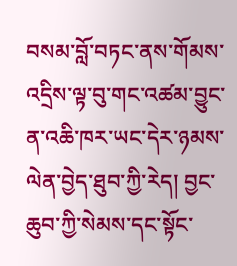བསམ་བློ་བཏང་ནས་གོམས་འདྲིས་ལྟ་བུ་གང་འཚམ་བྱུང་ན་འཆི་ཁར་ཡང་དེར་ཉམས་ལེན་བྱེད་ཐུབ་ཀྱི་རེད། བྱང་ཆུབ་ཀྱི་སེམས་དང་སྟོང་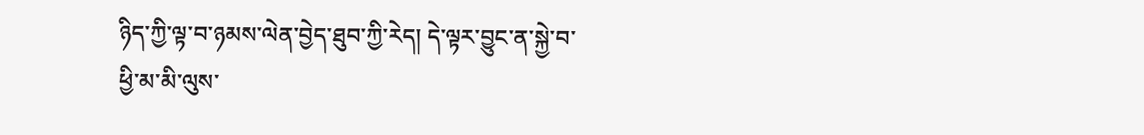ཉིད་ཀྱི་ལྟ་བ་ཉམས་ལེན་བྱེད་ཐུབ་ཀྱི་རེད། དེ་ལྟར་བྱུང་ན་སྐྱེ་བ་ཕྱི་མ་མི་ལུས་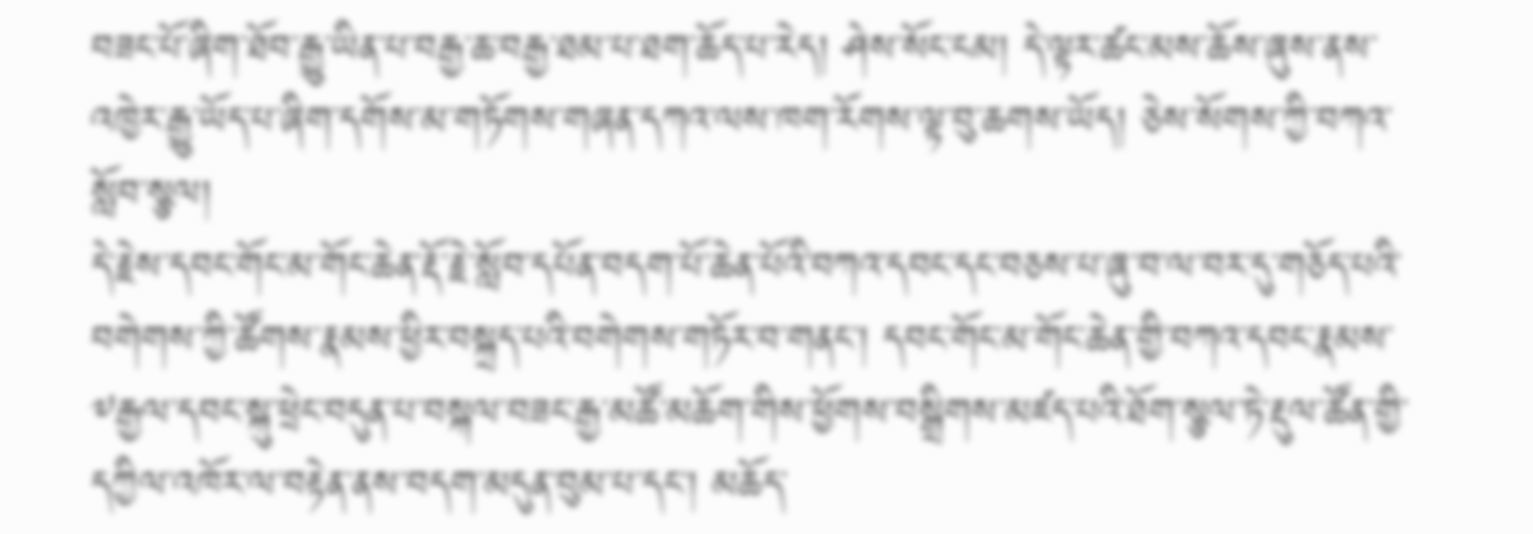བཟང་པོ་ཞིག་ཐོབ་རྒྱུ་ཡིན་པ་བརྒྱ་ཆ་བརྒྱ་ཐམ་པ་ཐག་ཆོད་པ་རེད། ཤེས་སོང་ངམ། དེ་ལྟར་ཚང་མས་ཆོས་ཞུས་ནས་འཁྱེར་རྒྱུ་ཡོད་པ་ཞིག་དགོས་མ་གཏོགས་གཞན་དཀའ་ལས་ཁག་རོགས་ལྟ་བུ་ཆགས་ཡོད། ཅེས་སོགས་ཀྱི་བཀའ་སློབ་སྩལ།
དེ་རྗེས་དབང་གོང་མ་གོང་ཆེན་རྡོ་རྗེ་སློབ་དཔོན་བདག་པོ་ཆེན་པོའི་བཀའ་དབང་དང་བཅས་པ་ཞུ་བ་ལ་བར་དུ་གཅོད་པའི་བགེགས་ཀྱི་ཚོགས་རྣམས་ཕྱིར་བསྐྲད་པའི་བགེགས་གཏོར་བ་གནང་། དབང་གོང་མ་གོང་ཆེན་གྱི་བཀའ་དབང་རྣམས་༸རྒྱལ་དབང་སྐུ་ཕྲེང་བདུན་པ་བསྐལ་བཟང་རྒྱ་མཚོ་མཆོག་གིས་ཕྱོགས་བསྒྲིགས་མཛད་པའི་ཐོག་སྩལ་ཏེ་རྡུལ་ཚོན་གྱི་དཀྱིལ་འཁོར་ལ་བརྟེན་ནས་བདག་མདུན་བུམ་པ་དང་། མཆོད་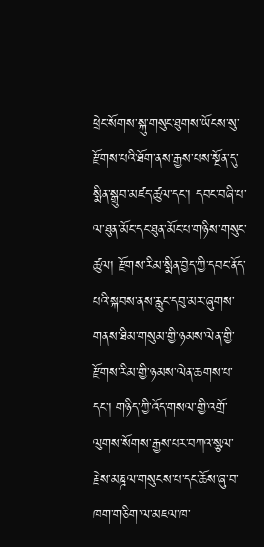ཕྲེང་སོགས་སྐུ་གསུང་ཐུགས་ཡོངས་སུ་རྫོགས་པའི་ཐོག་ནས་རྒྱས་པས་སྔོན་དུ་སྨིན་སྒྲུབ་མཛད་ཚུལ་དང་། དབང་བཞི་པ་ལ་ཐུན་མོང་དང་ཐུན་མོང་པ་གཉིས་གསུང་ཚུལ། རྫོགས་རིམ་སྨིན་བྱེད་ཀྱི་དབང་ནོད་པའི་སྐབས་ནས་རླུང་དབུ་མར་ཞུགས་གནས་ཐིམ་གསུམ་གྱི་ཉམས་ལེན་གྱི་རྫོགས་རིམ་གྱི་ཉམས་ལེན་ཆགས་པ་དང་། གཉིད་ཀྱི་འོད་གསལ་གྱི་འགྲོ་ལུགས་སོགས་རྒྱས་པར་བཀའ་སྩལ་རྗེས་མཎྜལ་གསུངས་པ་དང་ཆོས་ཞུ་བ་ཁག་གཅིག་ལ་མཇལ་ཁ་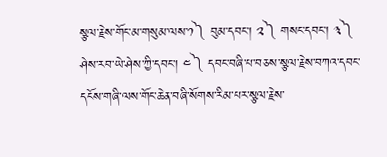སྩལ་རྗེས་གོང་མ་གསུམ་ལས་༡༽ བུམ་དབང་། ༢༽ གསང་དབང་། ༣༽ ཤེས་རབ་ཡེ་ཤེས་ཀྱི་དབང་། ༤༽ དབང་བཞི་པ་བཅས་སྩལ་རྗེས་བཀའ་དབང་དངོས་གཞི་ལས་གོང་ཆེན་བཞི་སོགས་རིམ་པར་སྩལ་རྗེས་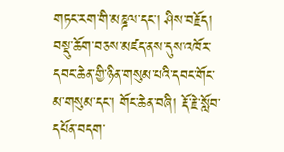གཏང་རག་གི་མཎྜལ་དང་། ཤིས་བརྗོད། བསྡུ་ཆོག་བཅས་མཛད་ནས་དུས་འཁོར་དབང་ཆེན་གྱི་ཉིན་གསུམ་པའི་དབང་གོང་མ་གསུམ་དང་། གོང་ཆེན་བཞི། རྡོ་རྗེ་སློབ་དཔོན་བདག་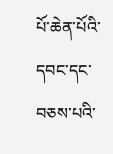པོ་ཆེན་པོའི་དབང་དང་བཅས་པའི་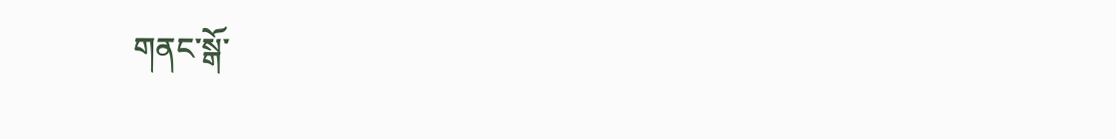གནང་སྒོ་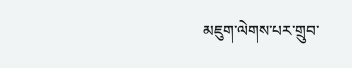མཇུག་ལེགས་པར་གྲུབ་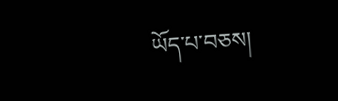ཡོད་པ་བཅས།